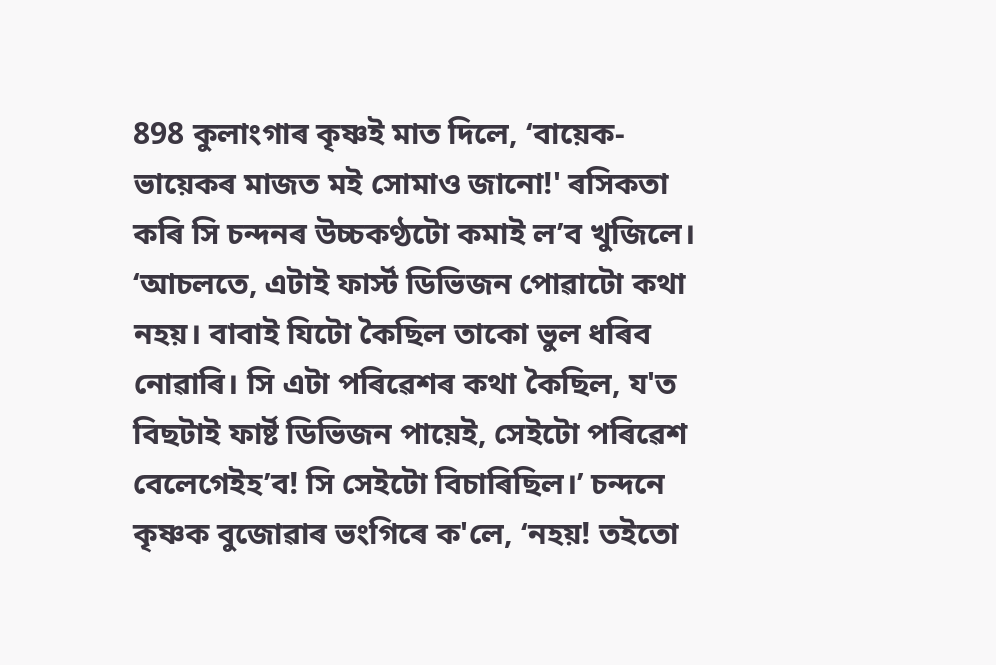898 কুলাংগাৰ কৃষ্ণই মাত দিলে, ‘বায়েক-ভায়েকৰ মাজত মই সোমাও জানো!' ৰসিকতা কৰি সি চন্দনৰ উচ্চকণ্ঠটো কমাই ল’ব খুজিলে। ‘আচলতে, এটাই ফাৰ্স্ট ডিভিজন পোৱাটো কথা নহয়। বাবাই যিটো কৈছিল তাকো ভুল ধৰিব নোৱাৰি। সি এটা পৰিৱেশৰ কথা কৈছিল, য'ত বিছটাই ফাৰ্ষ্ট ডিভিজন পায়েই, সেইটো পৰিৱেশ বেলেগেইহ’ব! সি সেইটো বিচাৰিছিল।’ চন্দনে কৃষ্ণক বুজোৱাৰ ভংগিৰে ক'লে, ‘নহয়! তইতো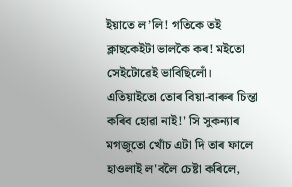ইয়াতে ল’লি! গতিকে তই ক্লাছকেইটা ভালকৈ কৰ! মইতো সেইটোৱেই ভাবিছিলোঁ। এতিয়াইতো তোৰ বিয়া-বাৰুৰ চিন্তা কৰিব হোৱা নাই!' সি সুকন্যাৰ মগজুতো খোঁচ এটা দি তাৰ ফালে হাওলাই ল'বলৈ চেষ্টা কৰিলে,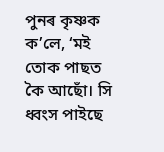পুনৰ কৃষ্ণক ক’লে, ‘মই তোক পাছত কৈ আছোঁ। সি ধ্বংস পাইছে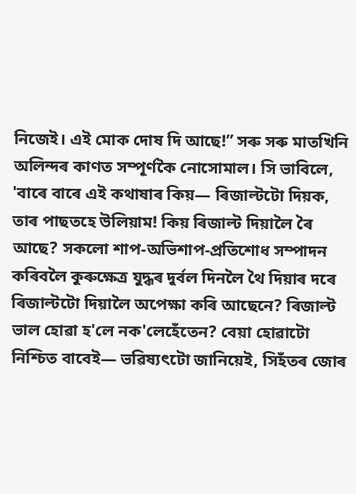নিজেই। এই মোক দোষ দি আছে!” সৰু সৰু মাতখিনি অলিন্দৰ কাণত সম্পূৰ্ণকৈ নোসোমাল। সি ভাবিলে, 'বাৰে বাৰে এই কথাষাৰ কিয়— ৰিজাল্টটো দিয়ক, তাৰ পাছতহে উলিয়াম! কিয় ৰিজাল্ট দিয়ালৈ ৰৈ আছে? সকলো শাপ-অভিশাপ-প্ৰতিশোধ সম্পাদন কৰিবলৈ কুৰুক্ষেত্ৰ যুদ্ধৰ দুৰ্বল দিনলৈ থৈ দিয়াৰ দৰে ৰিজাল্টটো দিয়ালৈ অপেক্ষা কৰি আছেনে? ৰিজাল্ট ভাল হোৱা হ'লে নক'লেহেঁতেন? বেয়া হোৱাটো নিশ্চিত বাবেই— ভৱিষ্যৎটো জানিয়েই, সিহঁতৰ জোৰ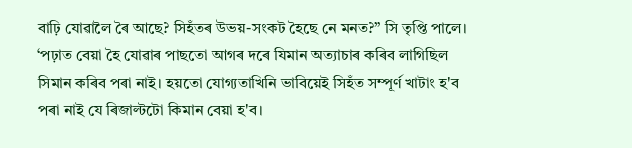বাঢ়ি যোৱালৈ ৰৈ আছে? সিহঁতৰ উভয়-সংকট হৈছে নে মনত?” সি তৃপ্তি পালে। ‘পঢ়াত বেয়া হৈ যোৱাৰ পাছতো আগৰ দৰে যিমান অত্যাচাৰ কৰিব লাগিছিল সিমান কৰিব পৰা নাই। হয়তো যোগ্যতাখিনি ভাবিয়েই সিহঁত সম্পূৰ্ণ খাটাং হ'ব পৰা নাই যে ৰিজাল্টটো কিমান বেয়া হ'ব।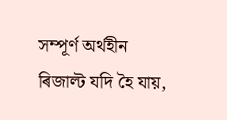সম্পূৰ্ণ অৰ্থহীন ৰিজাল্ট যদি হৈ যায়,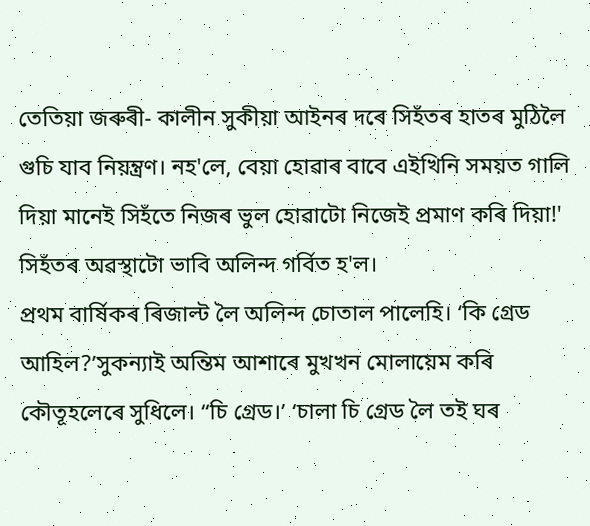তেতিয়া জৰুৰী- কালীন সুকীয়া আইনৰ দৰে সিহঁতৰ হাতৰ মুঠিলৈ গুচি যাব নিয়ন্ত্ৰণ। নহ'লে, বেয়া হোৱাৰ বাবে এইখিনি সময়ত গালি দিয়া মানেই সিহঁতে নিজৰ ভুল হোৱাটো নিজেই প্ৰমাণ কৰি দিয়া!' সিহঁতৰ অৱস্থাটো ভাবি অলিন্দ গৰ্বিত হ'ল।
প্ৰথম বাৰ্ষিকৰ ৰিজাল্ট লৈ অলিন্দ চোতাল পালেহি। ‘কি গ্ৰেড আহিল?’সুকন্যাই অন্তিম আশাৰে মুখখন মোলায়েম কৰি কৌতূহলেৰে সুধিলে। “চি গ্ৰেড।’ ‘চালা চি গ্ৰেড লৈ তই ঘৰ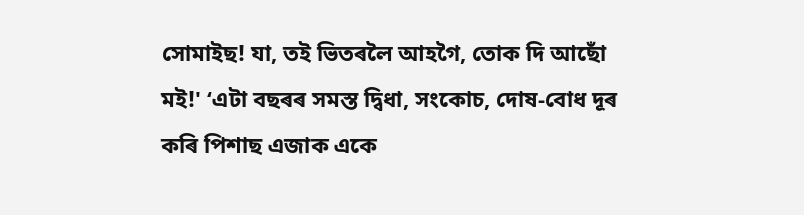সোমাইছ! যা, তই ভিতৰলৈ আহগৈ, তোক দি আছোঁ মই!' ‘এটা বছৰৰ সমস্ত দ্বিধা, সংকোচ, দোষ-বোধ দূৰ কৰি পিশাছ এজাক একে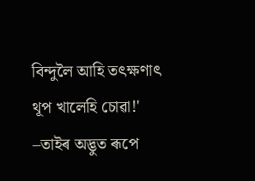বিন্দুলৈ আহি তৎক্ষণাৎ থূপ খালেহি চোৱা!' –তাইৰ অদ্ভুত ৰূপে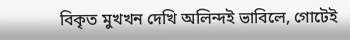বিকৃত মুখখন দেখি অলিন্দই ভাবিলে, গোটেই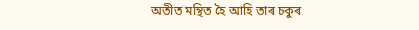অতীত মন্থিত হৈ আহি তাৰ চকুৰ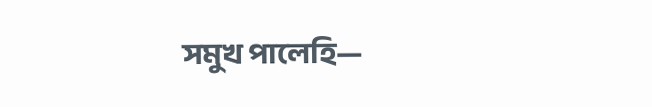সমুখ পালেহি—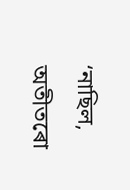‘নাছিল, অতীতৰো